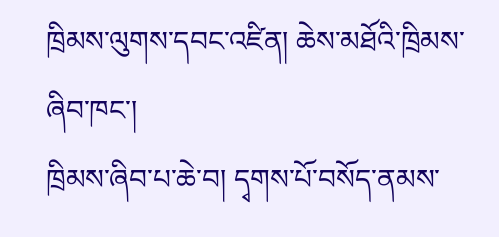ཁྲིམས་ལུགས་དབང་འཛིན། ཆེས་མཐོའི་ཁྲིམས་ཞིབ་ཁང་།
ཁྲིམས་ཞིབ་པ་ཆེ་བ། དྭགས་པོ་བསོད་ནམས་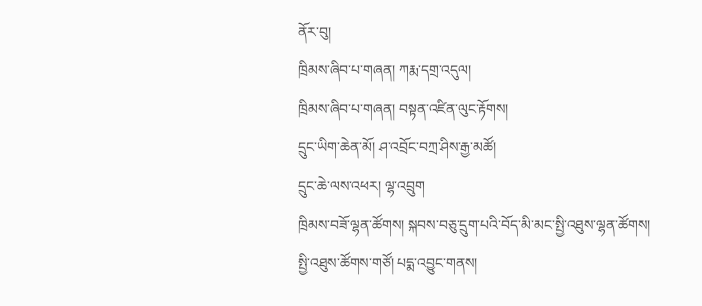ནོར་བུ།
ཁྲིམས་ཞིབ་པ་གཞན། ཀརྨ་དགྲ་འདུལ།
ཁྲིམས་ཞིབ་པ་གཞན། བསྟན་འཛིན་ལུང་རྟོགས།
དྲུང་ཡིག་ཆེན་མོ། ཤ་འབྲོང་བཀྲ་ཤིས་རྒྱ་མཚོ།
དྲུང་ཆེ་ལས་འཕར། ལྷ་འབྲུག
ཁྲིམས་བཟོ་ལྷན་ཚོགས། སྐབས་བཅུ་དྲུག་པའི་བོད་མི་མང་སྤྱི་འཐུས་ལྷན་ཚོགས།
སྤྱི་འཐུས་ཚོགས་གཙོ། པདྨ་འབྱུང་གནས།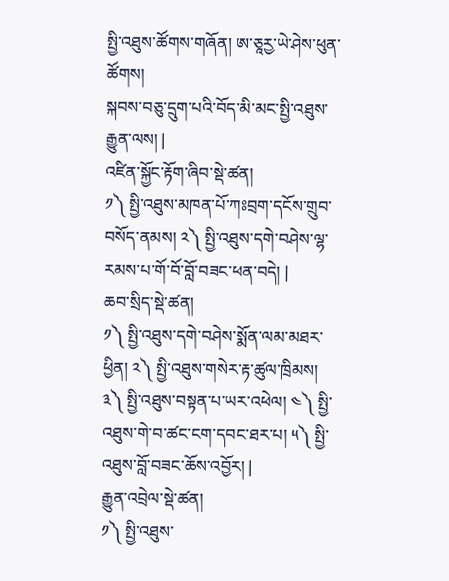སྤྱི་འཐུས་ཚོགས་གཞོན། ཨ་ཅཱརྱ་ཡེ་ཤེས་ཕུན་ཚོགས།
སྐབས་བཅུ་དྲུག་པའི་བོད་མི་མང་སྤྱི་འཐུས་རྒྱུན་ལས། |
འཛིན་སྐྱོང་རྟོག་ཞིབ་སྡེ་ཚན།
༡༽ སྤྱི་འཐུས་མཁན་པོ་ཀཿབྲག་དངོས་གྲུབ་བསོད་ནམས། ༢༽ སྤྱི་འཐུས་དགེ་བཤེས་ལྷ་རམས་པ་གོ་བོ་བློ་བཟང་ཕན་བདེ། |
ཆབ་སྲིད་སྡེ་ཚན།
༡༽ སྤྱི་འཐུས་དགེ་བཤེས་སྨོན་ལམ་མཐར་ཕྱིན། ༢༽ སྤྱི་འཐུས་གསེར་རྟ་ཚུལ་ཁྲིམས། ༣༽ སྤྱི་འཐུས་བསྟན་པ་ཡར་འཕེལ། ༤༽ སྤྱི་འཐུས་གེ་བ་ཚང་ངག་དབང་ཐར་པ། ༥༽ སྤྱི་འཐུས་བློ་བཟང་ཆོས་འབྱོར། |
རྒྱུན་འབྲེལ་སྡེ་ཚན།
༡༽ སྤྱི་འཐུས་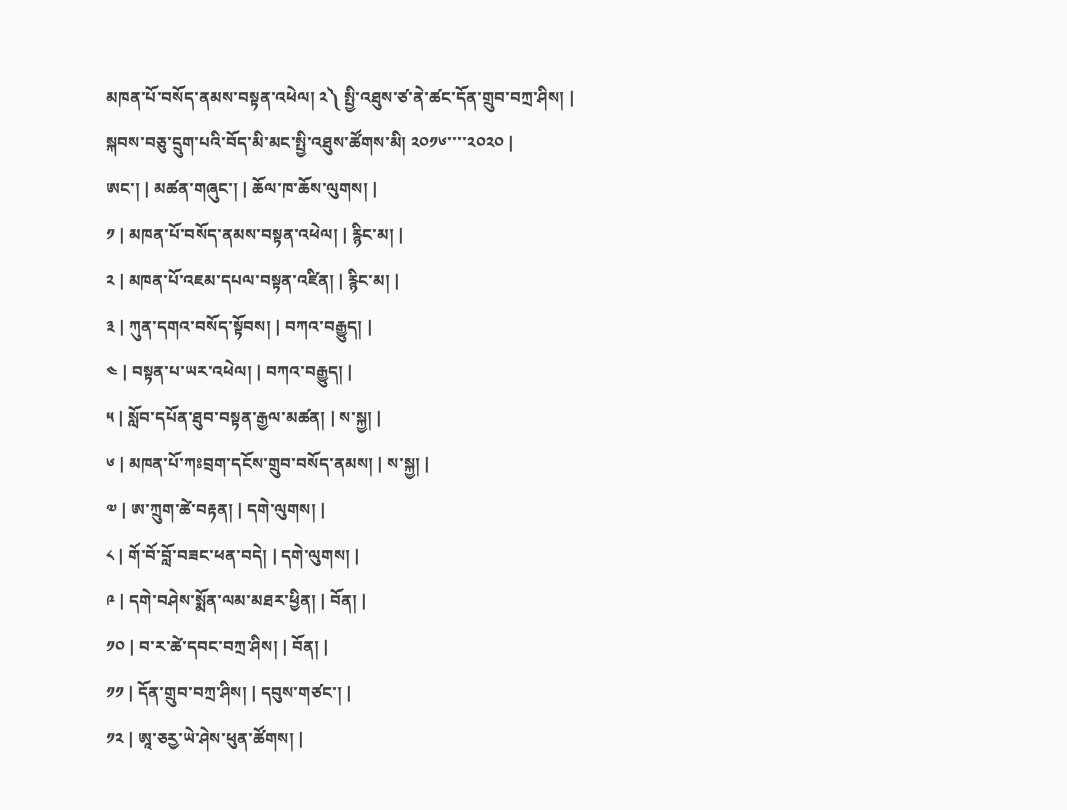མཁན་པོ་བསོད་ནམས་བསྟན་འཕེལ། ༢༽ སྤྱི་འཐུས་ཙ་ནེ་ཚང་དོན་གྲུབ་བཀྲ་ཤིས། |
སྐབས་བཅུ་དྲུག་པའི་བོད་མི་མང་སྤྱི་འཐུས་ཚོགས་མི། ༢༠༡༦་་་་༢༠༢༠ |
ཨང་། | མཚན་གཞུང་། | ཆོལ་ཁ་ཆོས་ལུགས། |
༡ | མཁན་པོ་བསོད་ནམས་བསྟན་འཕེལ། | རྙིང་མ། |
༢ | མཁན་པོ་འཇམ་དཔལ་བསྟན་འཛིན། | རྙིང་མ། |
༣ | ཀུན་དགའ་བསོད་སྟོབས། | བཀའ་བརྒྱུད། |
༤ | བསྟན་པ་ཡར་འཕེལ། | བཀའ་བརྒྱུད། |
༥ | སློབ་དཔོན་ཐུབ་བསྟན་རྒྱལ་མཚན། | ས་སྐྱ། |
༦ | མཁན་པོ་ཀཿབྲག་དངོས་གྲུབ་བསོད་ནམས། | ས་སྐྱ། |
༧ | ཨ་ཀྲུག་ཚེ་བརྟན། | དགེ་ལུགས། |
༨ | གོ་བོ་བློ་བཟང་ཕན་བདེ། | དགེ་ལུགས། |
༩ | དགེ་བཤེས་སྨོན་ལམ་མཐར་ཕྱིན། | བོན། |
༡༠ | བ་ར་ཚེ་དབང་བཀྲ་ཤིས། | བོན། |
༡༡ | དོན་གྲུབ་བཀྲ་ཤིས། | དབུས་གཙང་། |
༡༢ | ཨཱ་ཅརྱ་ཡེ་ཤེས་ཕུན་ཚོགས། |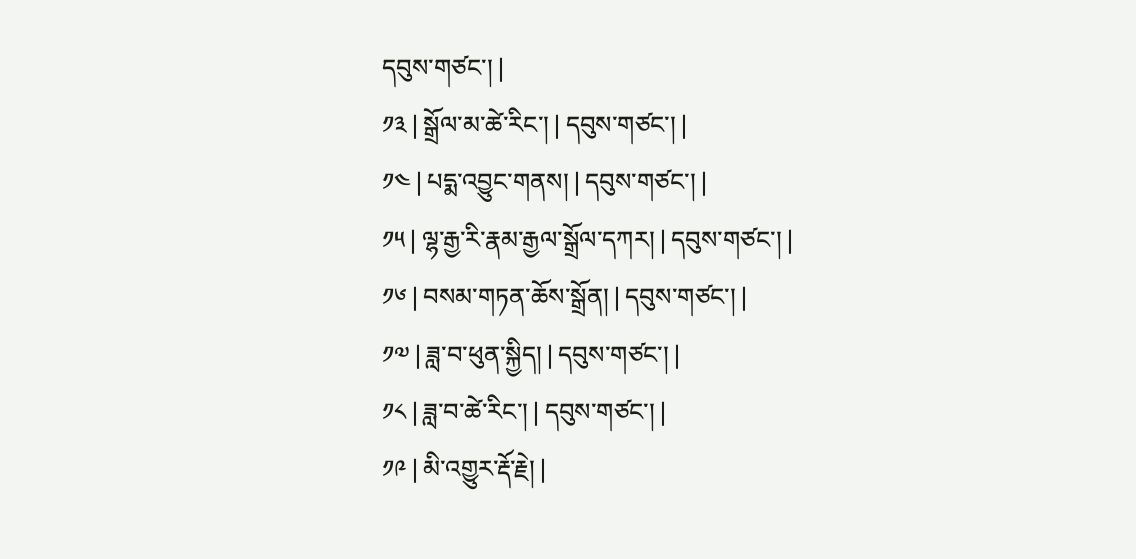དབུས་གཙང་། |
༡༣ | སྒྲོལ་མ་ཚེ་རིང་། | དབུས་གཙང་། |
༡༤ | པདྨ་འབྱུང་གནས། | དབུས་གཙང་། |
༡༥ | ལྷ་རྒྱ་རི་རྣམ་རྒྱལ་སྒྲོལ་དཀར། | དབུས་གཙང་། |
༡༦ | བསམ་གཏན་ཆོས་སྒྲོན། | དབུས་གཙང་། |
༡༧ | ཟླ་བ་ཕུན་སྐྱིད། | དབུས་གཙང་། |
༡༨ | ཟླ་བ་ཚེ་རིང་། | དབུས་གཙང་། |
༡༩ | མི་འགྱུར་རྡོ་རྗེ། |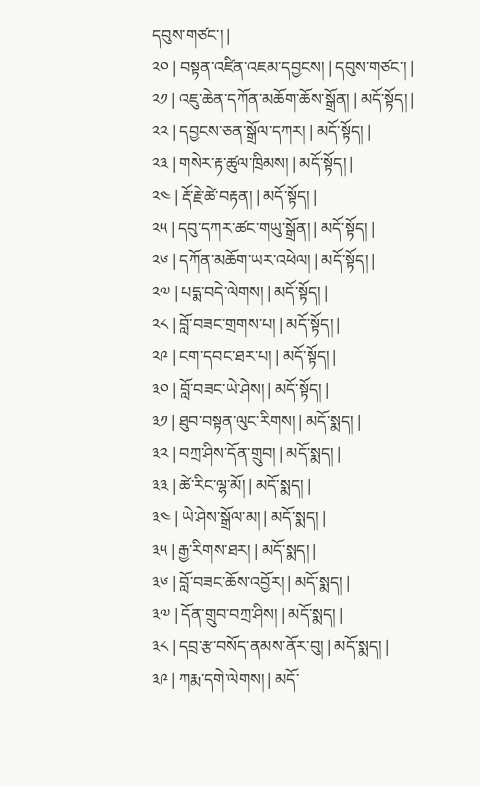དབུས་གཙང་། |
༢༠ | བསྟན་འཛིན་འཇམ་དབྱངས། | དབུས་གཙང་། |
༢༡ | འཇུ་ཆེན་དཀོན་མཆོག་ཆོས་སྒྲོན། | མདོ་སྟོད། |
༢༢ | དབྱངས་ཅན་སྒྲོལ་དཀར། | མདོ་སྟོད། |
༢༣ | གསེར་རྟ་ཚུལ་ཁྲིམས། | མདོ་སྟོད། |
༢༤ | རྡོ་རྗེ་ཚེ་བརྟན། | མདོ་སྟོད། |
༢༥ | དབུ་དཀར་ཚང་གཡུ་སྒྲོན། | མདོ་སྟོད། |
༢༦ | དཀོན་མཆོག་ཡར་འཕེལ། | མདོ་སྟོད། |
༢༧ | པདྨ་བདེ་ལེགས། | མདོ་སྟོད། |
༢༨ | བློ་བཟང་གྲགས་པ། | མདོ་སྟོད། |
༢༩ | ངག་དབང་ཐར་པ། | མདོ་སྟོད། |
༣༠ | བློ་བཟང་ཡེ་ཤེས། | མདོ་སྟོད། |
༣༡ | ཐུབ་བསྟན་ལུང་རིགས། | མདོ་སྨད། |
༣༢ | བཀྲ་ཤིས་དོན་གྲུབ། | མདོ་སྨད། |
༣༣ | ཚེ་རིང་ལྷ་མོ། | མདོ་སྨད། |
༣༤ | ཡེ་ཤེས་སྒྲོལ་མ། | མདོ་སྨད། |
༣༥ | རྒྱ་རིགས་ཐར། | མདོ་སྨད། |
༣༦ | བློ་བཟང་ཆོས་འབྱོར། | མདོ་སྨད། |
༣༧ | དོན་གྲུབ་བཀྲ་ཤིས། | མདོ་སྨད། |
༣༨ | དབྲ་རྩ་བསོད་ནམས་ནོར་བུ། | མདོ་སྨད། |
༣༩ | ཀརྨ་དགེ་ལེགས། | མདོ་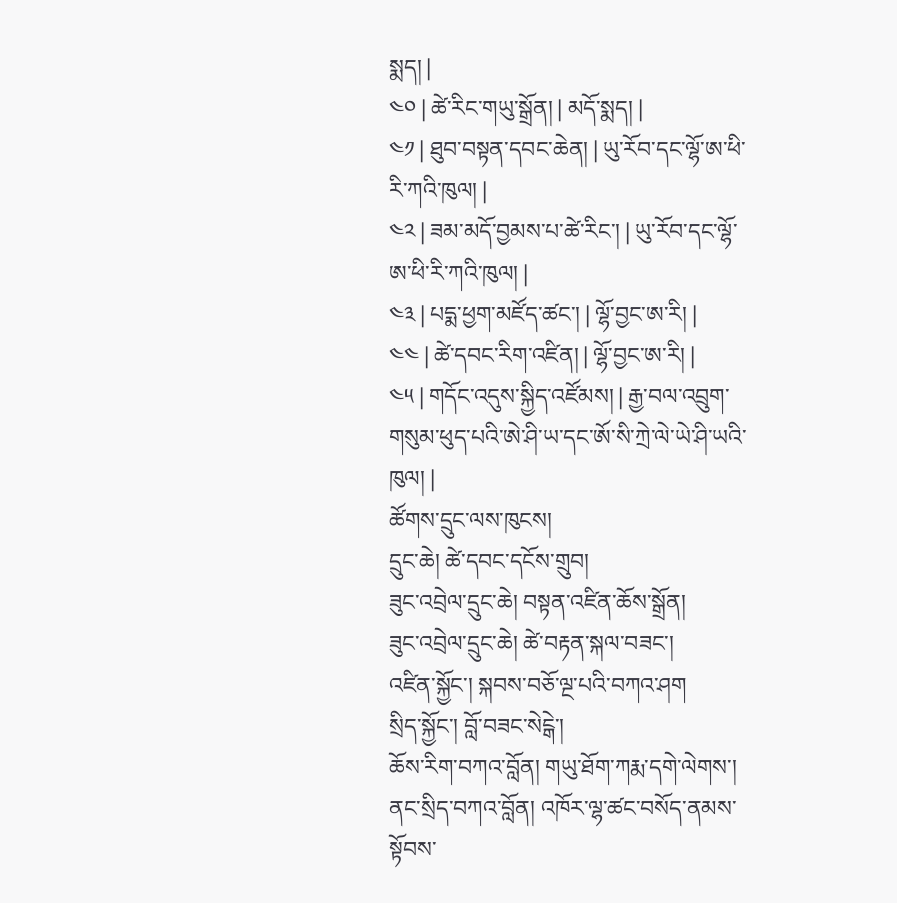སྨད། |
༤༠ | ཚེ་རིང་གཡུ་སྒྲོན། | མདོ་སྨད། |
༤༡ | ཐུབ་བསྟན་དབང་ཆེན། | ཡུ་རོབ་དང་ལྷོ་ཨ་ཕི་རི་ཀའི་ཁུལ། |
༤༢ | ཟམ་མདོ་བྱམས་པ་ཚེ་རིང་། | ཡུ་རོབ་དང་ལྷོ་ཨ་ཕི་རི་ཀའི་ཁུལ། |
༤༣ | པདྨ་ཕྱག་མཛོད་ཚང་། | ལྷོ་བྱང་ཨ་རི། |
༤༤ | ཚེ་དབང་རིག་འཛིན། | ལྷོ་བྱང་ཨ་རི། |
༤༥ | གདོང་འདུས་སྐྱིད་འཛོམས། | རྒྱ་བལ་འབྲུག་གསུམ་ཕུད་པའི་ཨེ་ཤི་ཡ་དང་ཨོ་སི་ཀྲེ་ལེ་ཡེ་ཤི་ཡའི་ཁུལ། |
ཚོགས་དྲུང་ལས་ཁུངས།
དྲུང་ཆེ། ཚེ་དབང་དངོས་གྲུབ།
ཟུང་འབྲེལ་དྲུང་ཆེ། བསྟན་འཛིན་ཆོས་སྒྲོན།
ཟུང་འབྲེལ་དྲུང་ཆེ། ཚེ་བརྟན་སྐལ་བཟང་།
འཛིན་སྐྱོང་། སྐབས་བཅོ་ལྔ་པའི་བཀའ་ཤག
སྲིད་སྐྱོང་། བློ་བཟང་སེངྒེ་།
ཆོས་རིག་བཀའ་བློན། གཡུ་ཐོག་ཀརྨ་དགེ་ལེགས་།
ནང་སྲིད་བཀའ་བློན། འཁོར་ལྷ་ཚང་བསོད་ནམས་སྟོབས་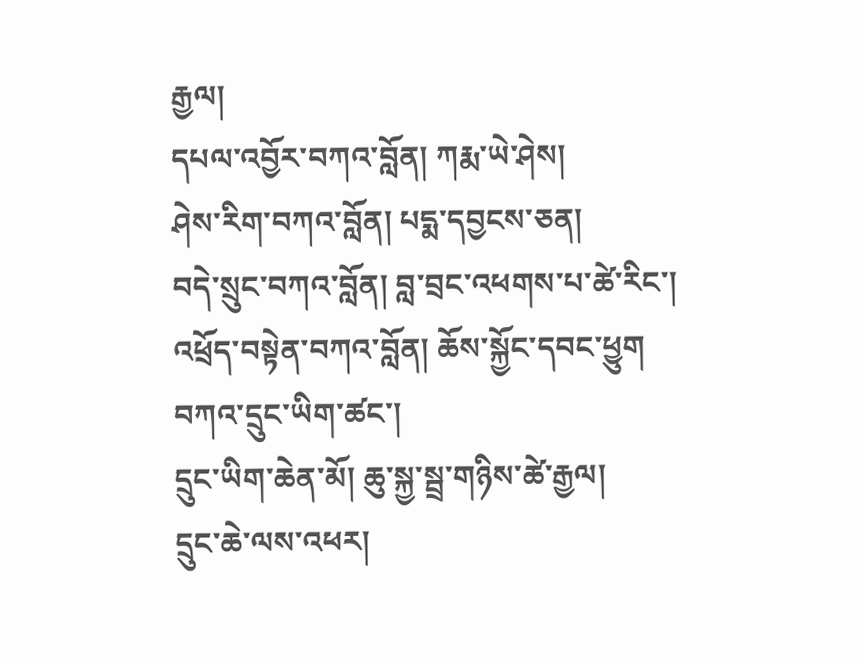རྒྱལ།
དཔལ་འབྱོར་བཀའ་བློན། ཀརྨ་ཡེ་ཤེས།
ཤེས་རིག་བཀའ་བློན། པདྨ་དབྱངས་ཅན།
བདེ་སྲུང་བཀའ་བློན། བླ་བྲང་འཕགས་པ་ཚེ་རིང་།
འཕྲོད་བསྟེན་བཀའ་བློན། ཆོས་སྐྱོང་དབང་ཕྱུག
བཀའ་དྲུང་ཡིག་ཚང་།
དྲུང་ཡིག་ཆེན་མོ། ཆུ་སྐྱ་སྦྲ་གཉིས་ཚེ་རྒྱལ།
དྲུང་ཆེ་ལས་འཕར།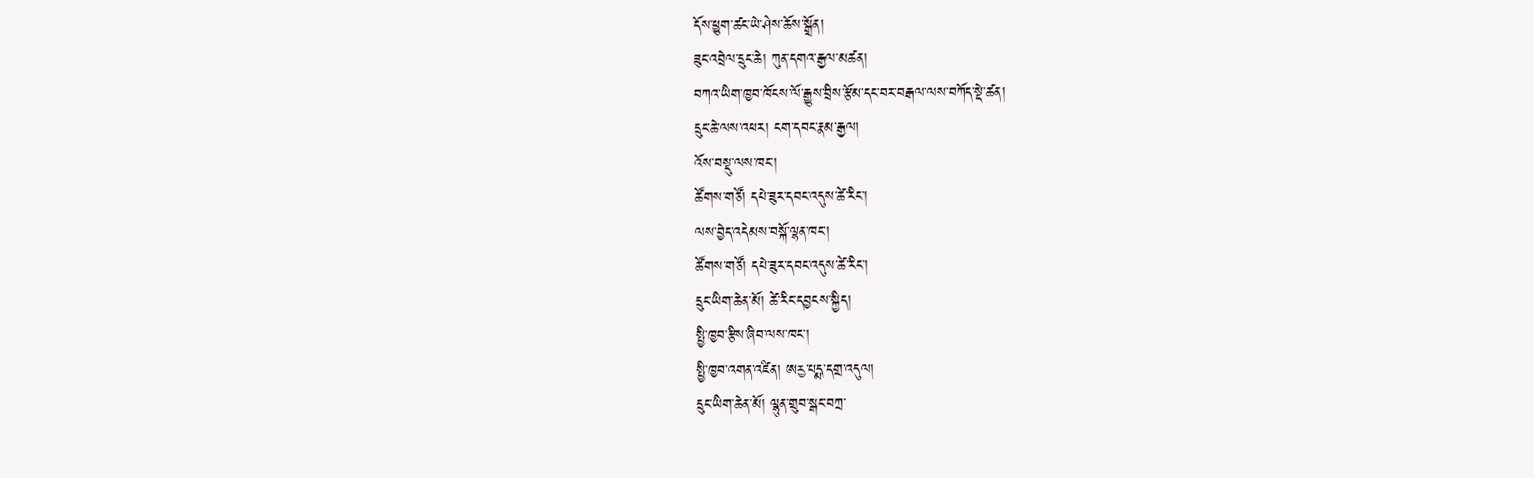དོས་ཕྱུག་ཚང་ཡེ་ཤེས་ཆོས་སྒྲོན།
ཟུང་འབྲེལ་དྲུང་ཆེ། ཀུན་དགའ་རྒྱལ་མཚན།
བཀའ་ཡིག་ཁྱབ་ཁོངས་ལོ་རྒྱུས་བྲིས་རྩོམ་དང་བར་བརྒལ་ལས་བཀོད་སྡེ་ཚན།
དྲུང་ཆེ་ལས་འཕར། ངག་དབང་རྣམ་རྒྱལ།
འོས་བསྡུ་ལས་ཁང་།
ཚོགས་གཙོ། དཔེ་ཟུར་དབང་འདུས་ཚེ་རིང་།
ལས་བྱེད་འདེམས་བསྐོ་ལྷན་ཁང་།
ཚོགས་གཙོ། དཔེ་ཟུར་དབང་འདུས་ཚེ་རིང་།
དྲུང་ཡིག་ཆེན་མོ། ཚེ་རིང་དབྱངས་སྐྱིད།
སྤྱི་ཁྱབ་རྩིས་ཞིབ་ལས་ཁང་།
སྤྱི་ཁྱབ་འགན་འཛིན། ཨརྱ་པདྨ་དགྲ་འདུལ།
དྲུང་ཡིག་ཆེན་མོ། ལྷུན་གྲུབ་སྒང་བཀྲ་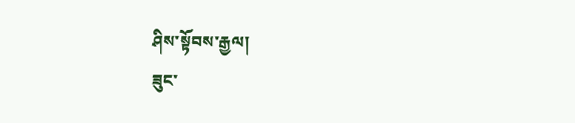ཤིས་སྟོབས་རྒྱལ།
ཟུང་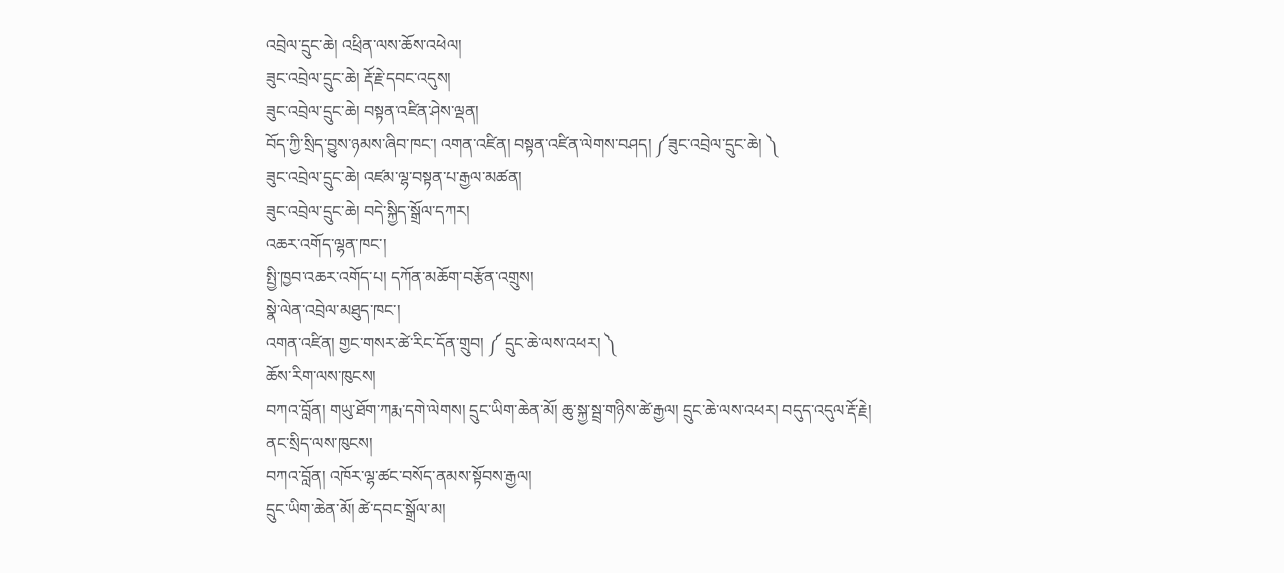འབྲེལ་དྲུང་ཆེ། འཕྲིན་ལས་ཆོས་འཕེལ།
ཟུང་འབྲེལ་དྲུང་ཆེ། རྡོ་རྗེ་དབང་འདུས།
ཟུང་འབྲེལ་དྲུང་ཆེ། བསྟན་འཛིན་ཤེས་ལྡན།
བོད་ཀྱི་སྲིད་བྱུས་ཉམས་ཞིབ་ཁང་། འགན་འཛིན། བསྟན་འཛིན་ལེགས་བཤད། ༼ཟུང་འབྲེལ་དྲུང་ཆེ། ༽
ཟུང་འབྲེལ་དྲུང་ཆེ། འཛམ་ལྷ་བསྟན་པ་རྒྱལ་མཚན།
ཟུང་འབྲེལ་དྲུང་ཆེ། བདེ་སྐྱིད་སྒྲོལ་དཀར།
འཆར་འགོད་ལྷན་ཁང་།
སྤྱི་ཁྱབ་འཆར་འགོད་པ། དཀོན་མཆོག་བརྩོན་འགྲུས།
སྣེ་ལེན་འབྲེལ་མཐུད་ཁང་།
འགན་འཛིན། གྱང་གསར་ཚེ་རིང་དོན་གྲུབ། ༼ དྲུང་ཆེ་ལས་འཕར། ༽
ཆོས་རིག་ལས་ཁུངས།
བཀའ་བློན། གཡུ་ཐོག་ཀརྨ་དགེ་ལེགས། དྲུང་ཡིག་ཆེན་མོ། ཆུ་སྐྱ་སྦྲ་གཉིས་ཚེ་རྒྱལ། དྲུང་ཆེ་ལས་འཕར། བདུད་འདུལ་རྡོ་རྗེ།
ནང་སྲིད་ལས་ཁུངས།
བཀའ་བློན། འཁོར་ལྷ་ཚང་བསོད་ནམས་སྟོབས་རྒྱལ།
དྲུང་ཡིག་ཆེན་མོ། ཚེ་དབང་སྒྲོལ་མ།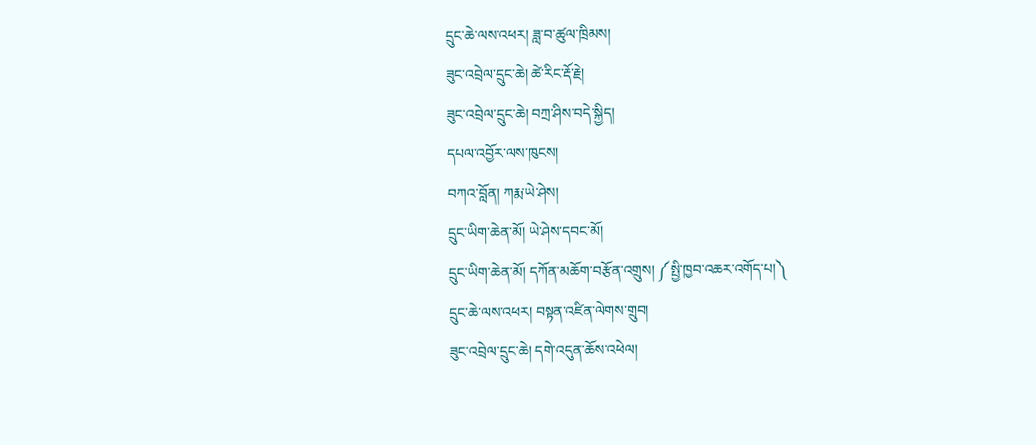དྲུང་ཆེ་ལས་འཕར། ཟླ་བ་ཚུལ་ཁྲིམས།
ཟུང་འབྲེལ་དྲུང་ཆེ། ཚེ་རིང་རྡོ་རྗེ།
ཟུང་འབྲེལ་དྲུང་ཆེ། བཀྲ་ཤིས་བདེ་སྐྱིད།
དཔལ་འབྱོར་ལས་ཁུངས།
བཀའ་བློན། ཀརྨ་ཡེ་ཤེས།
དྲུང་ཡིག་ཆེན་མོ། ཡེ་ཤེས་དབང་མོ།
དྲུང་ཡིག་ཆེན་མོ། དཀོན་མཆོག་བརྩོན་འགྲུས། ༼སྤྱི་ཁྱབ་འཆར་འགོད་པ།༽
དྲུང་ཆེ་ལས་འཕར། བསྟན་འཛིན་ལེགས་གྲུབ།
ཟུང་འབྲེལ་དྲུང་ཆེ། དགེ་འདུན་ཆོས་འཕེལ།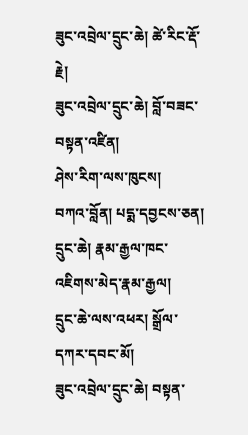ཟུང་འབྲེལ་དྲུང་ཆེ། ཚེ་རིང་རྡོ་རྗེ།
ཟུང་འབྲེལ་དྲུང་ཆེ། བློ་བཟང་བསྟན་འཛིན།
ཤེས་རིག་ལས་ཁུངས།
བཀའ་བློན། པདྨ་དབྱངས་ཅན།
དྲུང་ཆེ། རྣམ་རྒྱལ་ཁང་འཇིགས་མེད་རྣམ་རྒྱལ།
དྲུང་ཆེ་ལས་འཕར། སྒྲོལ་དཀར་དབང་མོ།
ཟུང་འབྲེལ་དྲུང་ཆེ། བསྟན་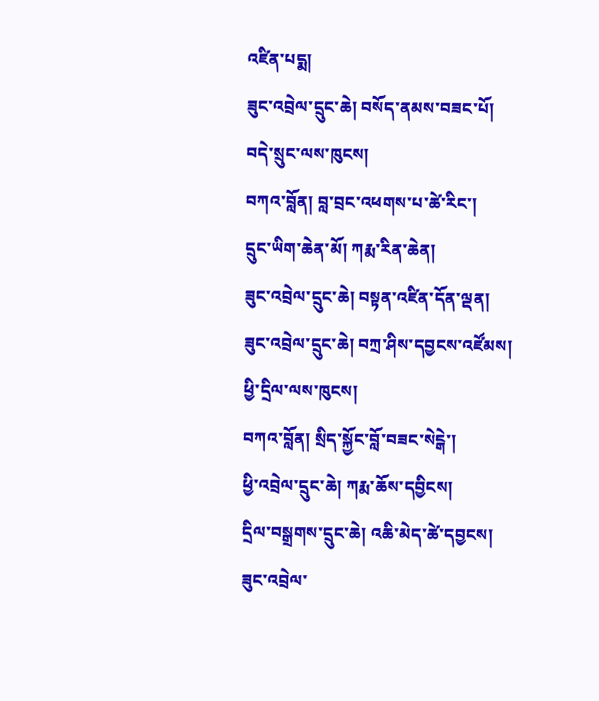འཛིན་པདྨ།
ཟུང་འབྲེལ་དྲུང་ཆེ། བསོད་ནམས་བཟང་པོ།
བདེ་སྲུང་ལས་ཁུངས།
བཀའ་བློན། བླ་བྲང་འཕགས་པ་ཚེ་རིང་།
དྲུང་ཡིག་ཆེན་མོ། ཀརྨ་རིན་ཆེན།
ཟུང་འབྲེལ་དྲུང་ཆེ། བསྟན་འཛིན་དོན་ལྡན།
ཟུང་འབྲེལ་དྲུང་ཆེ། བཀྲ་ཤིས་དབྱངས་འཛོམས།
ཕྱི་དྲིལ་ལས་ཁུངས།
བཀའ་བློན། སྲིད་སྐྱོང་བློ་བཟང་སེངྒེ་།
ཕྱི་འབྲེལ་དྲུང་ཆེ། ཀརྨ་ཆོས་དབྱིངས།
དྲིལ་བསྒྲགས་དྲུང་ཆེ། འཆི་མེད་ཚེ་དབྱངས།
ཟུང་འབྲེལ་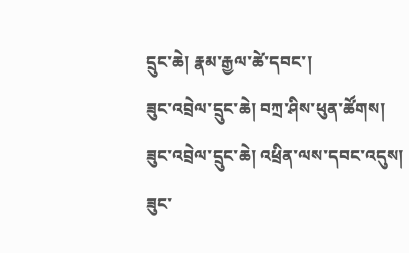དྲུང་ཆེ། རྣམ་རྒྱལ་ཚེ་དབང་།
ཟུང་འབྲེལ་དྲུང་ཆེ། བཀྲ་ཤིས་ཕུན་ཚོགས།
ཟུང་འབྲེལ་དྲུང་ཆེ། འཕྲིན་ལས་དབང་འདུས།
ཟུང་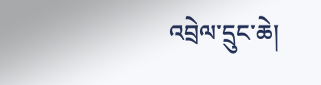འབྲེལ་དྲུང་ཆེ།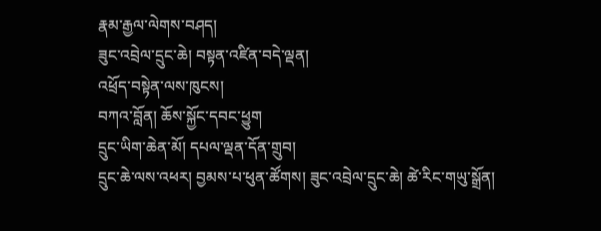རྣམ་རྒྱལ་ལེགས་བཤད།
ཟུང་འབྲེལ་དྲུང་ཆེ། བསྟན་འཛིན་བདེ་ལྡན།
འཕྲོད་བསྟེན་ལས་ཁུངས།
བཀའ་བློན། ཆོས་སྐྱོང་དབང་ཕྱུག
དྲུང་ཡིག་ཆེན་མོ། དཔལ་ལྡན་དོན་གྲུབ།
དྲུང་ཆེ་ལས་འཕར། བྱམས་པ་ཕུན་ཚོགས། ཟུང་འབྲེལ་དྲུང་ཆེ། ཚེ་རིང་གཡུ་སྒྲོན།